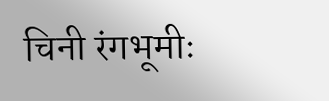चिनी रंगभूमीः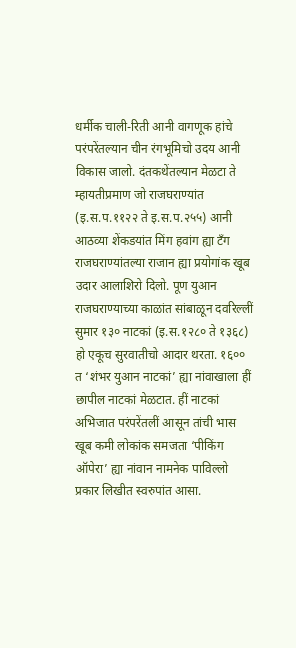धर्मीक चाली-रिती आनी वागणूक हांचे परंपरेंतल्यान चीन रंगभूमिचो उदय आनी विकास जालो. दंतकथेंतल्यान मेळटा ते म्हायतीप्रमाण जो राजघराण्यांत (इ.स.प.११२२ ते इ.स.प.२५५) आनी आठव्या शेंकडयांत मिंग हवांग ह्या टँग राजघराण्यांतल्या राजान ह्या प्रयोगांक खूब उदार आलाशिरो दिलो. पूण युआन राजघराण्याच्या काळांत सांबाळून दवरिल्लीं सुमार १३० नाटकां (इ.स.१२८० ते १३६८) हो एकूच सुरवातीचो आदार थरता. १६०० त ‘शंभर युआन नाटकां’ ह्या नांवाखाला हीं छापील नाटकां मेळटात. हीं नाटकां अभिजात परंपरेंतलीं आसून तांची भास खूब कमी लोकांक समजता ‘पीकिंग ऑपेरा’ ह्या नांवान नामनेक पाविल्लो प्रकार लिखीत स्वरुपांत आसा.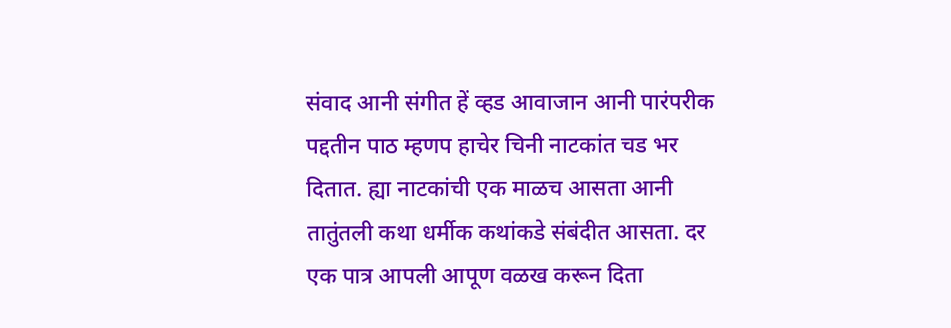संवाद आनी संगीत हें व्हड आवाजान आनी पारंपरीक पद्दतीन पाठ म्हणप हाचेर चिनी नाटकांत चड भर दितात. ह्या नाटकांची एक माळच आसता आनी तातुंतली कथा धर्मीक कथांकडे संबंदीत आसता. दर एक पात्र आपली आपूण वळख करून दिता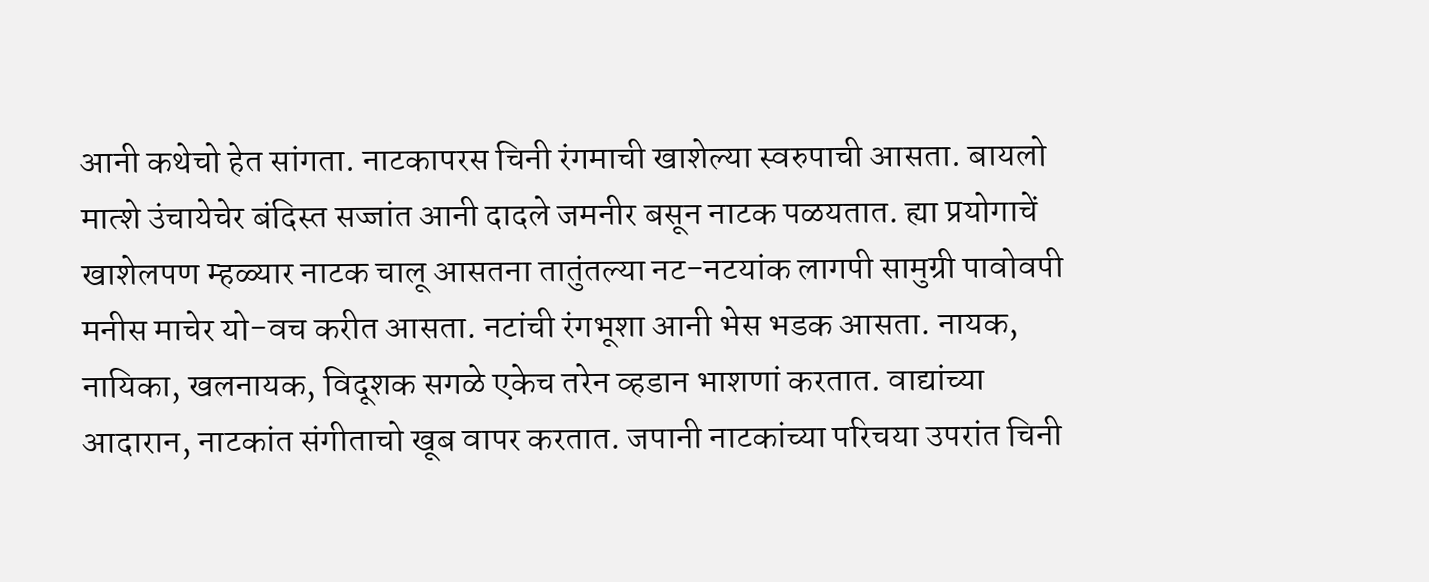आनी कथेचो हेत सांगता. नाटकापरस चिनी रंगमाची खाशेल्या स्वरुपाची आसता. बायलो मात्शे उंचायेचेर बंदिस्त सज्जांत आनी दादले जमनीर बसून नाटक पळयतात. ह्या प्रयोगाचें खाशेलपण म्हळ्यार नाटक चालू आसतना तातुंतल्या नट-नटयांक लागपी सामुग्री पावोवपी मनीस माचेर यो-वच करीत आसता. नटांची रंगभूशा आनी भेस भडक आसता. नायक, नायिका, खलनायक, विदूशक सगळे एकेच तरेन व्हडान भाशणां करतात. वाद्यांच्या आदारान, नाटकांत संगीताचो खूब वापर करतात. जपानी नाटकांच्या परिचया उपरांत चिनी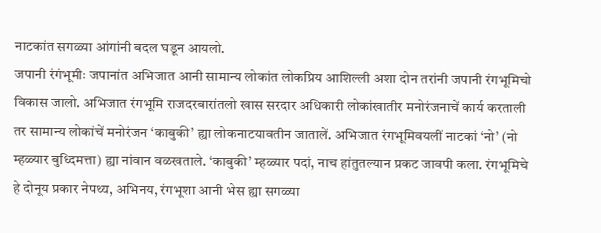नाटकांत सगळ्या आंगांनी बदल घडून आयलो.
जपानी रंगंभूमीः जपानांत अभिजात आनी सामान्य लोकांत लोकप्रिय आशिल्ली अशा दोन तरांनी जपानी रंगभूमिचो विकास जालो. अभिजात रंगभूमि राजदरबारांतलो खास सरदार अधिकारी लोकांखातीर मनोरंजनाचें कार्य करताली तर सामान्य लोकांचें मनोरंजन ‘काबुकी’ ह्या लोकनाटयावतीन जातालें. अभिजात रंगभूमिवयलीं नाटकां ‘नो’ (नो म्हळ्यार बुध्दिमत्ता) ह्या नांवान वळखताले. ‘काबुकी’ म्हळ्यार पदां, नाच हांतुतल्यान प्रकट जावपी कला. रंगभूमिचे हे दोनूय प्रकार नेपथ्य, अभिनय, रंगभूशा आनी भेस ह्या सगळ्या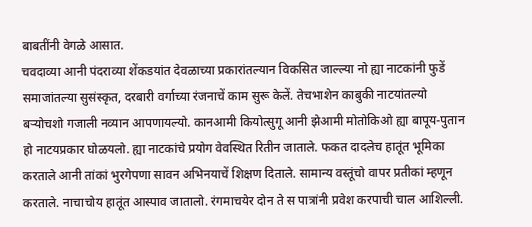बाबतींनी वेगळे आसात.
चवदाव्या आनी पंदराव्या शेंकडयांत देवळाच्या प्रकारांतल्यान विकसित जाल्ल्या नो ह्या नाटकांनी फुडें समाजांतल्या सुसंस्कृत, दरबारी वर्गाच्या रंजनाचें काम सुरू केलें. तेचभाशेन काबुकी नाटयांतल्यो बऱ्योचशो गजाली नव्यान आपणायल्यो. कानआमी कियोत्सुगू आनी झेआमी मोतोकिओ ह्या बापूय-पुतान हो नाटयप्रकार घोळयलो. ह्या नाटकांचे प्रयोग वेवस्थित रितीन जाताले. फकत दादलेच हातूंत भूमिका करताले आनी तांकां भुरगेपणा सावन अभिनयाचें शिक्षण दिताले. सामान्य वस्तूंचो वापर प्रतीकां म्हणून करताले. नाचाचोय हातूंत आस्पाव जातालो. रंगमाचयेर दोन ते स पात्रांनी प्रवेश करपाची चाल आशिल्ली.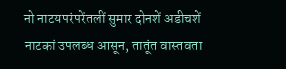नो नाटयपरंपरेंतलीं सुमार दोनशें अडीचशें नाटकां उपलब्ध आसून, तातूंत वास्तवता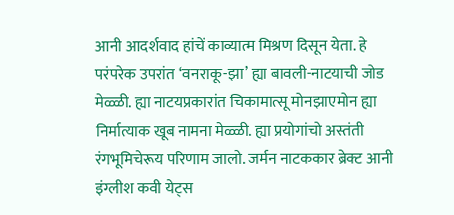आनी आदर्शवाद हांचें काव्यात्म मिश्रण दिसून येता. हे परंपरेक उपरांत ‘वनराकू-झा’ ह्या बावली-नाटयाची जोड मेळ्ळी. ह्या नाटयप्रकारांत चिकामात्सू मोनझाएमोन ह्या निर्मात्याक खूब नामना मेळ्ळी. ह्या प्रयोगांचो अस्तंती रंगभूमिचेरूय परिणाम जालो. जर्मन नाटककार ब्रेक्ट आनी इंग्लीश कवी येट्स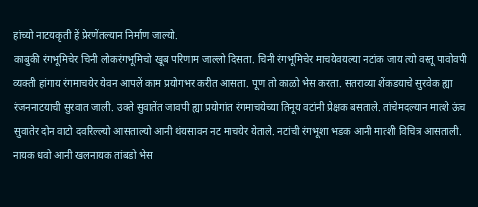हांच्यो नाटयकृती हें प्रेरणेंतल्यान निर्माण जाल्यो.
काबुकी रंगभूमिचेर चिनी लोकरंगभूमिचो खूब परिणाम जाल्लो दिसता. चिनी रंगभूमिचेर माचयेवयल्या नटांक जाय त्यो वस्तू पावोवपी व्यक्ती हांगाय रंगमाचयेर येवन आपलें काम प्रयोगभर करीत आसता. पूण तो काळो भेस करता. सतराव्या शेंकडयाचे सुरवेक ह्या रंजननाटयाची सुरवात जाली. उक्ते सुवातेंत जावपी ह्या प्रयोगांत रंगमाचयेच्या तिनूय वटांनी प्रेक्षक बसताले. तांचेमदल्यान मात्शे ऊंच सुवातेर दोन वाटो दवरिल्ल्यो आसताल्यो आनी थंयसावन नट माचयेर येताले. नटांची रंगभूशा भडक आनी मात्शी विचित्र आसताली. नायक धवो आनी खलनायक तांबडो भेस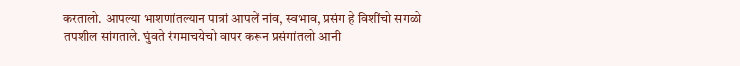करतालो. आपल्या भाशणांतल्यान पात्रां आपलें नांव, स्वभाव, प्रसंग हे विशींचो सगळो तपशील सांगताले. घुंवते रंगमाचयेचो वापर करून प्रसंगांतलो आनी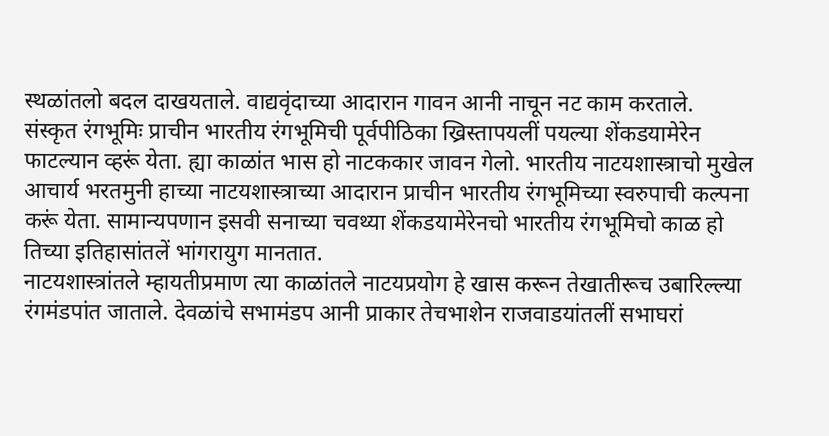स्थळांतलो बदल दाखयताले. वाद्यवृंदाच्या आदारान गावन आनी नाचून नट काम करताले.
संस्कृत रंगभूमिः प्राचीन भारतीय रंगभूमिची पूर्वपीठिका ख्रिस्तापयलीं पयल्या शेंकडयामेरेन फाटल्यान व्हरूं येता. ह्या काळांत भास हो नाटककार जावन गेलो. भारतीय नाटयशास्त्राचो मुखेल आचार्य भरतमुनी हाच्या नाटयशास्त्राच्या आदारान प्राचीन भारतीय रंगभूमिच्या स्वरुपाची कल्पना करूं येता. सामान्यपणान इसवी सनाच्या चवथ्या शेंकडयामेरेनचो भारतीय रंगभूमिचो काळ हो तिच्या इतिहासांतलें भांगरायुग मानतात.
नाटयशास्त्रांतले म्हायतीप्रमाण त्या काळांतले नाटयप्रयोग हे खास करून तेखातीरूच उबारिल्ल्या रंगमंडपांत जाताले. देवळांचे सभामंडप आनी प्राकार तेचभाशेन राजवाडयांतलीं सभाघरां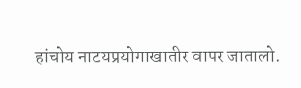हांचोय नाटयप्रयोगाखातीर वापर जातालो.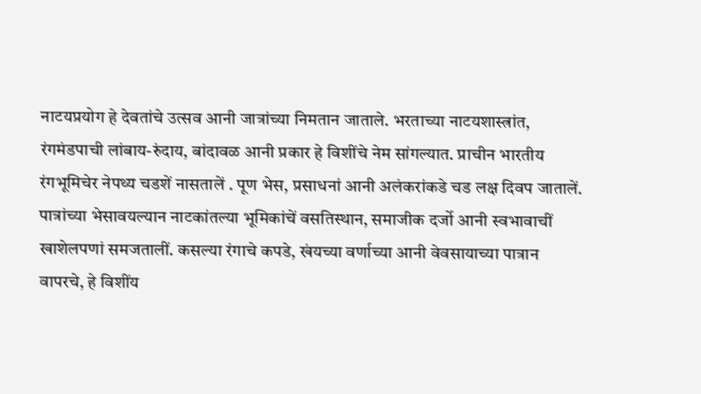नाटयप्रयोग हे देवतांचे उत्सव आनी जात्रांच्या निमतान जाताले. भरताच्या नाटयशास्त्रांत, रंगमंडपाची लांबाय-रुंदाय, बांदावळ आनी प्रकार हे विशींचे नेम सांगल्यात. प्राचीन भारतीय रंगभूमिचेर नेपथ्य चडशें नासतालें . पूण भेस, प्रसाधनां आनी अलंकरांकडे चड लक्ष दिवप जातालें. पात्रांच्या भेसावयल्यान नाटकांतल्या भूमिकांचें वसतिस्थान, समाजीक दर्जो आनी स्वभावाचीं खाशेलपणां समजतालीं. कसल्या रंगाचे कपडे, खंयच्या वर्णाच्या आनी वेवसायाच्या पात्रान वापरचे, हे विशींय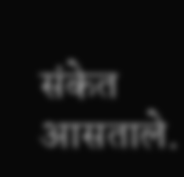संकेत आसताले.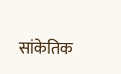सांकेतिक